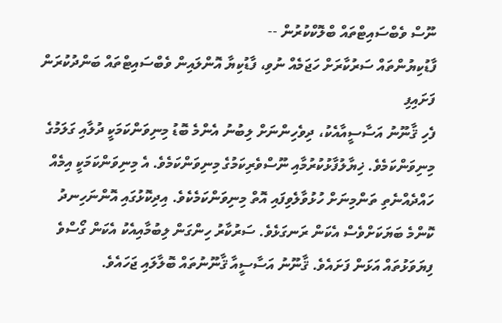ނޫސް ވެބްސައިޓްތައް ބްލޮކްކުރުން --
ފާޑުކިޔުންތައް ސަރުކާރަށް ހަޖަމެއް ނުވި، ފާޑުކިޔާ އޮންލައިން ވެބްސައިޓްތައް ބަންދުކުރަން ފަށައިފި
ފެހި ޤާނޫނު އަސާސީއާއެކު، ދިވެހިންނަށް ލިބުނު އެންމެ ބޮޑު މިނިވަންކަމަކީ ދުލާއި ގަލަމުގެ މިނިވަންކަމެވެ. ޚިޔާލުފާޅުކުރުމާއި ނޫސްވެރިކަމުގެ މިނިވަންކަމެވެ. އެ މިނިވަންކަމަކީ އިމެއް ހައްދެއްނެތި ތަންމިނަށް ހުޅުވާލެވިފައި އޮތް މިނިވަންކަމެކެވެ. އިދިކޮޅުގައި އޮންނަހިނދު ކޮންމެ ބަޔަކަށްވެސް އެކަން ރަނގަޅެވެ. ސަރުކާރު ހިންގަން ލިބުމާއިއެކު އެކަން ގޯސްވެ ފިޔަވަޅުތައް އަޅަން ފަށައެވެ. ޤާނޫނު އަސާސީއާ ޤާނޫނުތައް ބޮލާލައި ޖަހައެވެ.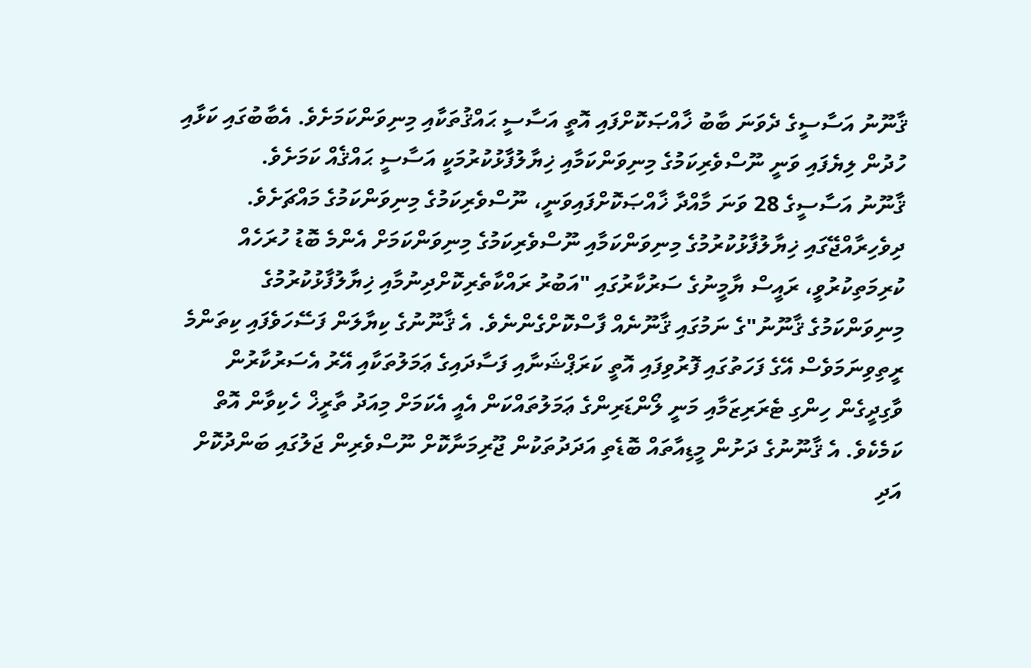ޤާނޫނު އަސާސީގެ ދެވަނަ ބާބު ޚާއްޞަކޮށްފައި އޮތީ އަސާސީ ޙައްޤުތަކާއި މިނިވަންކަމަށެވެ. އެބާބުގައި ކަޅާއި ހުދުން ލިޔެފައި ވަނީ ނޫސްވެރިކަމުގެ މިނިވަންކަމާއި ޚިޔާލުފާޅުކުރުމަކީ އަސާސީ ޙައްޤެއް ކަމަށެވެ.
ޤާނޫނު އަސާސީގެ 28 ވަނަ މާއްދާ ޚާއްޞަކޮށްފައިވަނީ، ނޫސްވެރިކަމުގެ މިނިވަންކަމުގެ މައްޗަށެވެ.
ދިވެހިރާއްޖޭގައި ޚިޔާލުފާޅުކުރުމުގެ މިނިވަންކަމާއި ނޫސްވެރިކަމުގެ މިނިވަންކަމަށް އެންމެ ބޮޑު ހުރަހެއް ކުރިމަތިކުރުވީ، ރައީސް ޔާމީނުގެ ސަރުކާރުގައި "އަބުރު ރައްކާތެރިކޮށްދިނުމާއި ޚިޔާލުފާޅުކުރުމުގެ މިނިވަންކަމުގެ ޤާނޫނު"ގެ ނަމުގައި ޤާނޫނެއް ފާސްކޮށްގެންނެވެ. އެ ޤާނޫނުގެ ކިޔާލަން ފަސޭހަވެފައި ކިތަންމެ ރީތިވިނަމަވެސް އޭގެ ފަހަތުގައި ފޮރުވިފައި އޮތީ ކަރަޕްޝަނާއި ފަސާދައިގެ ޢަމަލުތަކާއި އޭރު އެސަރުކާރުން ވާގިދީގެން ހިންގި ޓެރަރިޒަމާއި މަނީ ލޯންޑަރިންގެ ޢަމަލުތައްކަން އެއީ އެކަމަށް މިއަދު ތާރީޚް ހެކިވާން އޮތް ކަމެކެވެ. އެ ޤާނޫނުގެ ދަށުން މީޑިއާތައް ބޮޑެތި އަދަދުތަކުން ޖޫރިމަނާކޮށް ނޫސްވެރިން ޖަލުގައި ބަންދުކޮށް އަދި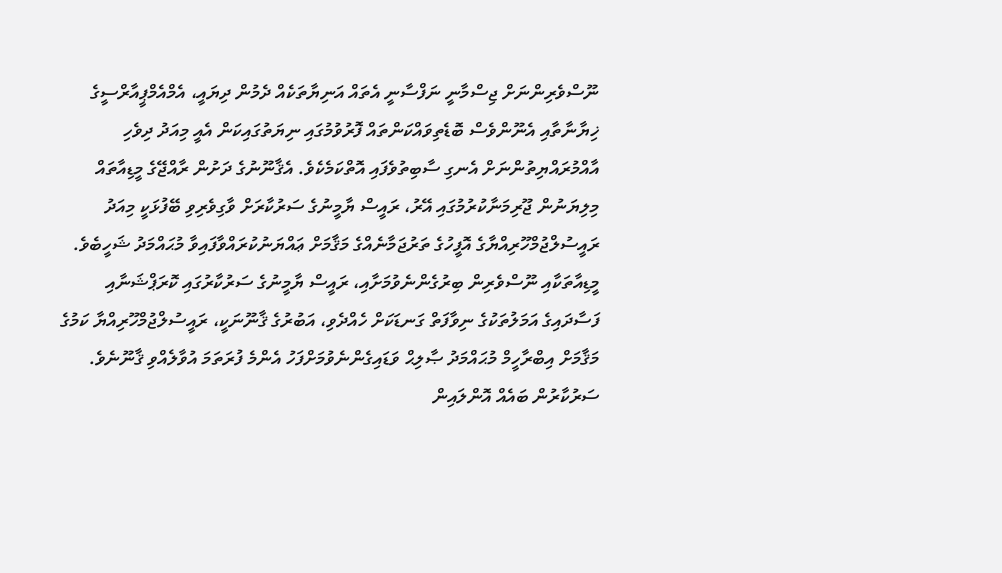ނޫސްވެރިންނަށް ޖިސްމާނީ ނަފްސާނީ އެތައް އަނިޔާތަކެއް ދެމުން ދިޔައީ، އެމްއެމްޕީއާރްސީގެ ޚިޔާނާތާއި އެނޫންވެސް ބޮޑެތިވައްކަންތައް ފޮރުވުމުގައި ނިޔަތުގައިކަން އެއީ މިއަދު ދިވެހި އާއްމުރައްޔިތުންނަށް އެނގި ސާބިތުވެފައި އޮތްކަމެކެވެ. އެޤާނޫނުގެ ދަށުން ރާއްޖޭގެ މީޑިއާތައް މިލިޔަނުން ޖޫރިމަނާކުރުމުގައި އޭރު، ރައީސް ޔާމީނުގެ ސަރުކާރަށް ވާގިވެރިވި ބޭފުޅަކީ މިއަދު ރައީސުލްޖުމްހޫރިއްޔާގެ އޮފީހުގެ ތަރުޖަމާނެއްގެ މަޤާމަށް ޢައްޔަނުކުރައްވާފައިވާ މުޙައްމަދު ޝަހީބެވެ.
މީޑިއާތަކާއި ނޫސްވެރިން ބިރުގެންނެވުމަށާއި، ރައީސް ޔާމީނުގެ ސަރުކާރުގައި ކޮރަޕްޝަނާއި ފަސާދައިގެ އަމަލުތަކުގެ ނިވާފަތް ގަނޑަކަށް ހެއްދެވި، އަބުރުގެ ޤާނޫނަކީ، ރައީސުލްޖުމްހޫރިއްޔާ ކަމުގެ މަޤާމަށް އިބްރާހީމް މުޙައްމަދު ޞާލިޙް ވަޑައިގެންނެވުމަށްފަހު އެންމެ ފުރަތަމަ އުވާލެއްވި ޤާނޫނެވެ.
ސަރުކާރުން ބައެއް އޮންލައިން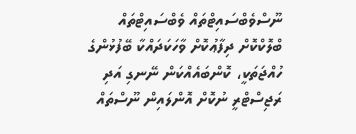ނޫސްވެބްސައިޓްތައް ވެބްސައިޓްތައް ބްލޮކްކޮށް ދިފާޢުކޮށް ވާހަކަދައްކާ ބޭފުޅުންގެ ހުއްޖަތަކީ، ކޮންބައެއްކަން ނޭނގި އަދި ރަޖިސްޓްރީ ނުކޮށް އޮންލައިން ނޫސްތައް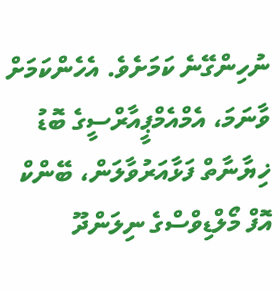ނުހިންގޭނެ ކަމަށެވެ. އެހެންކަމަށް ވާނަމަ، އެމްއެމްޕީއާރްސީގެ ބޮޑު ޚިޔާނާތް ފަޅާއަރުވާލަން، ބޭންކް އޮފް މޯލްޑިވްސްގެ ނިލަންދޫ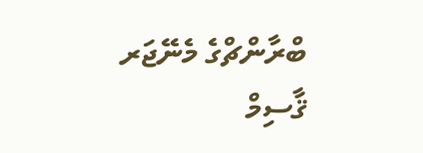ބްރާންޗްގެ މެނޭޖަރ ޤާސިމް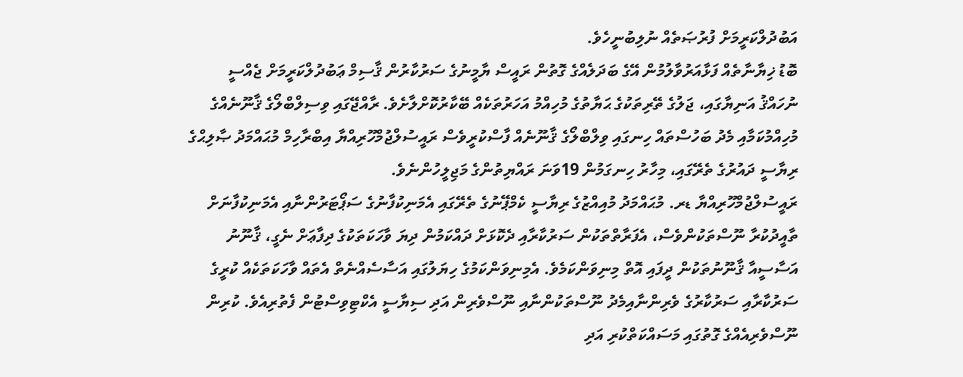އަބުދުލްކަރީމަށް ފުރުޞަތެއް ނުލިބުނީހެވެ.
ބޮޑު ޚިޔާނާތެއް ފަޅާއަރުވާލުމުން އޭގެ ބަދަލެއްގެ ގޮތުން ރައީސް ޔާމީނުގެ ސަރުކާރުން ޤާސިމް ޢަބުދުލްކަރީމަށް ޖެއްސީ ނުހައްޤު އަނިޔާގައި، ޖަލުގެ ތޭރިތަކުގެ ޙަޔާތުގެ މުހިއްމު އަހަރުތަކެއް ބޭކާރުކޮށްލާށެވެ. ރާއްޖޭގައި ވިސިލްބްލޯގެ ޤާނޫނެއްގެ މުހިއްމުކަމާއި މެދު ބަހުސްތައް ހިނގައި ވިލްބްލޯގެ ޤާނޫނެއް ފާސްކުރީވެސް ރައީސުލްޖުމްހޫރިއްޔާ އިބްރާހިމް މުޙައްމަދު ޞާލިޙްގެ ރިޔާސީ ދައުރުގެ ތެރޭގައި، މިހާރު ހިނގަމުން 19ވަނަ ރައްޔިތުންގެ މަޖިލީހުންނެވެ.
ރައީސުލްޖުމްހޫރިއްޔާ ޑރ. މުޙައްމަދު މުއިއްޒުގެ ރިޔާސީ ކެމްޕޭނުގެ ތެރޭގައި އެމަނިކުފާނުގެ ސަޕޯޓަރުންނާއި އެމަނިކުފާނަށް ތާއީދުކުރާ ނޫސްތަކުންވެސް، އެފަރާތްތަކުން ސަރުކާރާއި ދެކޮޅަށް ދައްކަމުން ދިޔަ ވާހަކަތަކުގެ ދިފާޢަށް ނެގީ، ޤާނޫނު އަސާސީއާ ޤާނޫނުތަކުން ދީފައި އޮތް މިނިވަންކަމެވެ. އެމިނިވަންކަމުގެ ހިޔަލުގައި އަސާސެއްނެތް އެތައް ވާހަކަތަކެއް ކުރީގެ ސަރުކާރާއި ސަރުކާރުގެ ވެރިންނާއިމެދު ނޫސްތަކުންނާއި ނޫސްވެރިން އަދި ސިޔާސީ އެކްޓިވިސްޓުން ފެތުރިއެވެ. ކުރިން ނޫސްވެރިއެއްގެ ގޮތުގައި މަސައްކަތްކުރި އަދި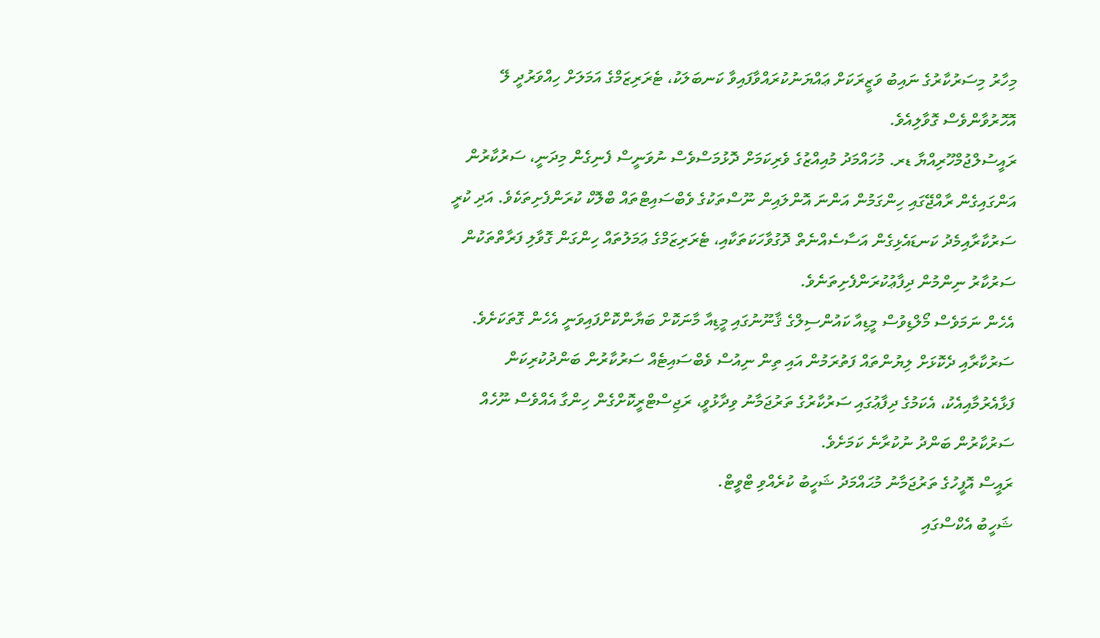މިހާރު މިސަރުކާރުގެ ނައިބު ވަޒީރަކަށް ޢައްޔަނުކުރައްވާފައިވާ ކަނބަލަކު، ޓެރަރިޒަމްގެ އަމަލަށް ހިއްވަރުދީ ލޭ އޮހޮރުވާންވެސް ގޮވާލިއެވެ.
ރައީސުލްޖުމްހޫރިއްޔާ ޑރ. މުހައްމަދު މުއިއްޒުގެ ވެރިކަމަށް ދޮޅުމަސްވެސް ނުވަނީސް ފެނިގެން މިދަނީ، ސަރުކާރުން އަންގައިގެން ރާއްޖޭގައި ހިންގަމުން އަންނަ އޮންލައިން ނޫސްތަކުގެ ވެބްސައިޓްތައް ބްލޮކް ކުރަންފެށިތަކެވެ. އަދި ކުރީ ސަރުކާރާއިމެދު ކަނޑައެޅިގެން އަސާސެއްނެތް ދޮގުވާހަކަތަކާއި، ޓެރަރިޒަމްގެ ޢަމަލުތައް ހިންގަން ގޮވާލި ފަރާތްތަކުން ސަރުކާރު ނިންމުން ދިފާޢުކުރަންފެށިތަނެވެ.
އެހެން ނަމަވެސް މޯލްޑިވުސް މީޑިއާ ކައުންސިލްގެ ޤާނޫނުގައި މީޑިއާ މާނަކޮށް ބަޔާންކޮށްފައިވަނީ އެހެން ގޮތަކަށެވެ.
ސަރުކާރާއި ދެކޮޅަށް ލިޔުންތައް ފަތުރަމުން އައި ތިން ނިއުސް ވެބްސައިޓެއް ސަރުކާރުން ބަންދުކުރިކަން ފަޅާއެރުމާއިއެކު، އެކަމުގެ ދިފާޢުގައި ސަރުކާރުގެ ތަރުޖަމާނު ވިދާޅުވީ، ރަޖިސްޓްރީކޮށްގެން ހިންގާ އެއްވެސް ނޫހެއް ސަރުކާރުން ބަންދު ނުކުރާނެ ކަމަށެވެ.
ރައީސް އޮފީހުގެ ތަރުޖަމާނު މުޙައްމަދު ޝަހީބު ކުރެއްވި ޓްވީޓް.
ޝަހީބު އެކްސްގައި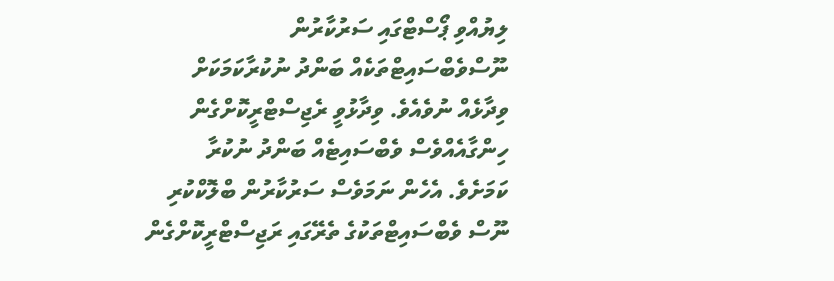ލިޔުއްވި ޕޯސްޓްގައި ސަރުކާރުން ނޫސްވެބްސައިޓްތަކެއް ބަންދު ނުކުރާކަމަކަށް ވިދާޅެއް ނުވެއެވެ. ވިދާޅުވީ ރެޖިސްޓްރީކޮށްގެން ހިންގާއެއްވެސް ވެބްސައިޓެއް ބަންދު ނުކުރާ ކަމަށެވެ. އެހެން ނަމަވެސް ސަރުކާރުން ބްލޮކްކުރި ނޫސް ވެބްސައިޓްތަކުގެ ތެރޭގައި ރަޖިސްޓްރީކޮށްގެން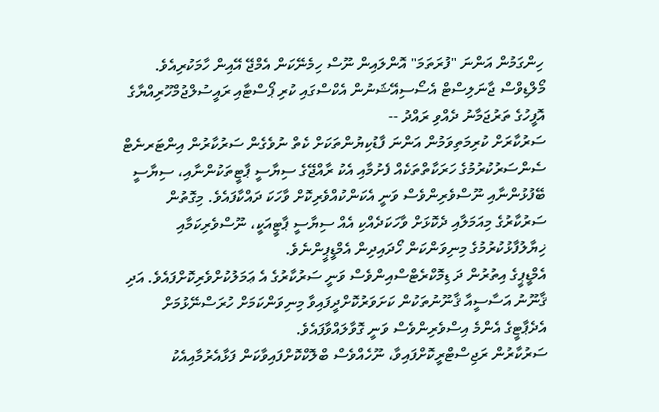ހިންގަމުން އަންނަ "ފުރަތަމަ" އޮންލައިން ނޫސް ހިމެނޭކަން އެމްޖޭ އޭއިން ހާމަކުރިއެވެ.
މޯލްޑިވްސް ޖާނަލިސްޓް އެސޯސިއޭޝަނުން އެކްސްގައި ކުރި ޕޯސްޓާއި ރައީސުލްޖުމްހޫރިއްޔާގެ އޮފީހުގެ ތަރުޖަމާނު ދެއްވި ރައްދު --
ސަރުކާރަށް ކުރިމަތިވަމުން އަންނަ ފާޑުކިޔުންތަކަށް ކެތް ނުވެގެން ސަރުކާރުން އިންޓަރނެޓް ސެންސަރުކުރުމުގެ ހަރަކާތްތަކެއް ފެށުމާއި އެކު ރާއްޖޭގެ ސިޔާސީ ޕާޓީތަކުންނާއި، ސިޔާސީ ބޭފުޅުންނާއި ނޫސްވެރިންވެސް ވަނީ އެކަންކުއްވެރިކޮށް ވާހަކަ ދައްކާފައެވެ. މިގޮތުން ސަރުކާރުގެ މިއަމަލާއި ދެކޮޅަށް ވާހަކަދެއްކި އެއް ސިޔާސީ ޕާޓީއަކީ، ނޫސްވެރިކަމާއި ޚިޔާލުފާޅުކުރުމުގެ މިނިވަންކަން ހޯދައިދިން އެމްޑީޕީންނެވެ.
އެމްޑީޕީގެ އިތުރުން ދަ ޑިމޮކްރެޓްސްއިންވެސް ވަނީ ސަރުކާރުގެ އެ ޢަމަލުކުށްވެރިކޮށްފައެވެ. އަދި ޤާނޫނު އަސާސީއާ ޤާނޫނުތަކުން ކަށަވަރުކޮށްދީފައިވާ މިނިވަންކަމަށް ހުރަސްނޭޅުމަށް އެދެޕާޓީގެ އެންމެ އިސްވެރިންވެސް ވަނީ ގޮވާލައްވާފައެވެ.
ސަރުކާރުން ރަޖިސްޓްރީކޮށްފައިވާ، ނޫހެއްވެސް ބްލޮކްކޮށްފައިވާކަން ފަޅާއެރުމާއިއެކު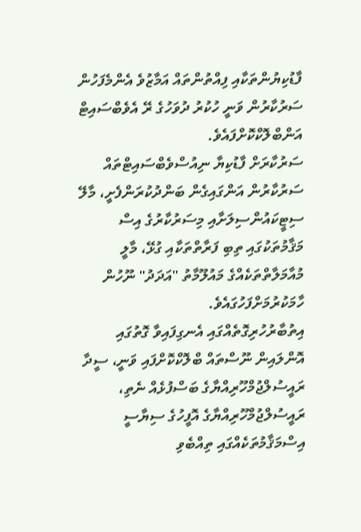ފާޑުކިޔުންތަކާއި ފިއްތުންތައް އަމާޒުވެ އެންމެފަހުން ސަރުކާރުން ވަނީ ހުކުރު ދުވަހުގެ ރޭ އެވެބްސައިޓް އަންބްލޮކްކޮށްފައެވެ.
ސަރުކާރަށް ފާޑުކިޔާ ނިއުސްވެބްސައިޓްތައް ސަރުކާރުން އަންގައިގެން ބަންދުކުރަންފެށީ، މާލޭ ސިޓީކައުންސިލަށާއި މިސަރުކާރުގެ އިސް މަޤާމުތަކުގައި ތިބި ފަރާތްތަކާއި ގުޅޭ، މާލީ މުއާމަލާތްތަކެއްގެ މައުލޫމާތު "އަދަދު" ނޫހުން ހާމަކުރުމަށްފަހުގައެވެ.
އިތުބާރުހުރިގޮތެއްގައި އެނގިފައިވާ ގޮތުގައި އޮންލައިން ނޫސްތައް ބްލޮކްކޮށްފައި ވަނީ، ސީދާ ރައީސުލްޖުމްހޫރިއްޔާގެ ބަސްފުޅެއް ނެތި، ރައީސުލްޖުމްހޫރިއްޔާގެ އޮފީހުގެ ސިޔާސީ އިސްމަޤާމުތަކެއްގައި ތިއްބެވި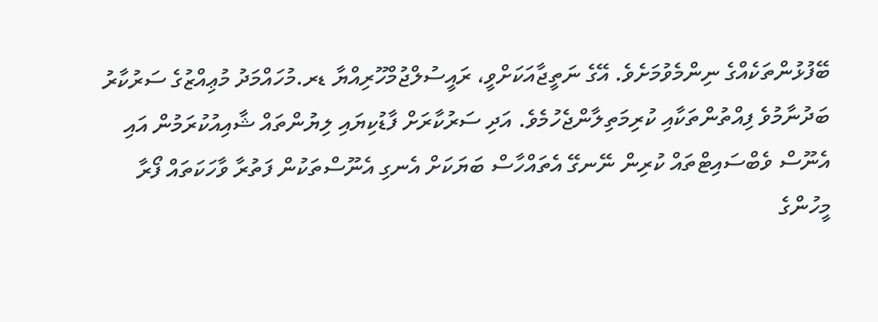ބޭފުޅުންތަކެއްގެ ނިންމެވުމަށެވެ. އޭގެ ނަތީޖާއަކަށްވީ، ރައީސުލްޖުމްހޫރިއްޔާ ޑރ.މުހައްމަދު މުޢިއްޒުގެ ސަރުކާރު ބަދުނާމުވެ ފިއްތުންތަކާއި ކުރިމަތިލާންޖެހުމެވެ. އަދި ސަރުކާރަށް ފާޑުކިޔައި ލިޔުންތައް ޝާއިއުކުރަމުން އައި އެނޫސް ވެބްސައިޓްތައް ކުރިން ނޭނގޭ އެތައްހާސް ބަޔަކަށް އެނގި އެނޫސްތަކުން ފަތުރާ ވާހަކަތައް ފޯރާ މީހުންގެ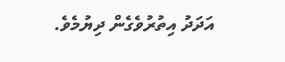އަދަދު އިތުރުވެގެން ދިޔުމެވެ.